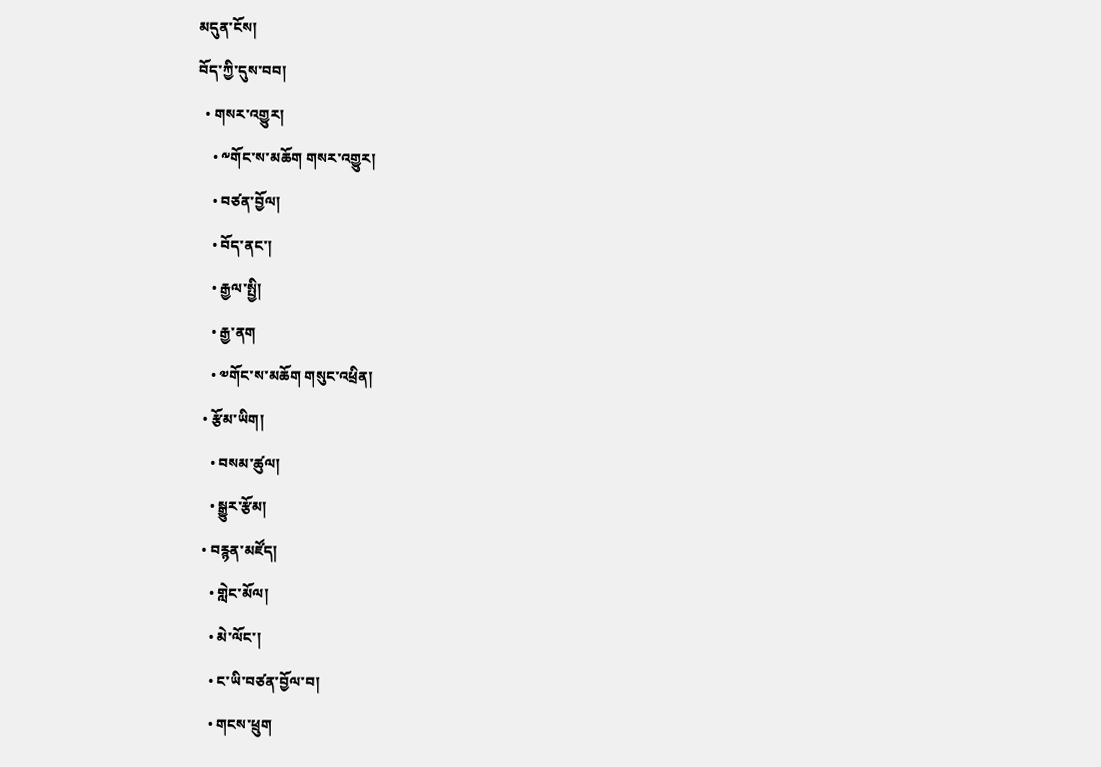མདུན་ངོས།
བོད་ཀྱི་དུས་བབ།
  • གསར་འགྱུར།
    • ༸གོང་ས་མཆོག གསར་འགྱུར།
    • བཙན་བྱོལ།
    • བོད་ནང་།
    • རྒྱལ་སྤྱི།
    • རྒྱ་ནག
    • ༧གོང་ས་མཆོག གསུང་འཕྲིན།
  • རྩོམ་ཡིག།
    • བསམ་ཚུལ།
    • སྒྱུར་རྩོམ།
  • བརྙན་མཛོད།
    • གླེང་མོལ།
    • མེ་ལོང་།
    • ང་ཡི་བཙན་བྱོལ་བ།
    • གངས་ཕྲུག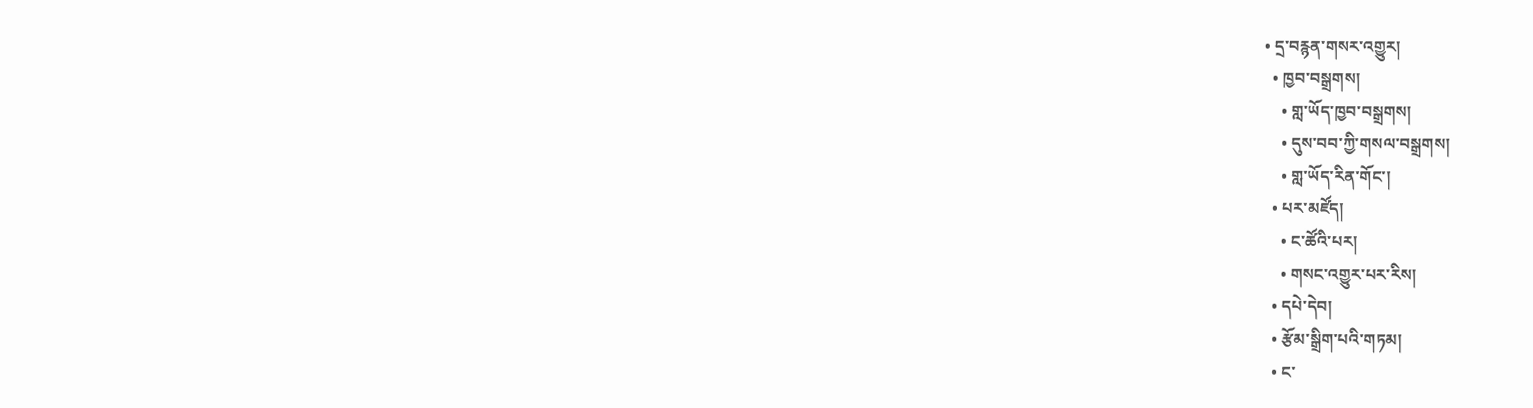• དྲ་བརྙན་གསར་འགྱུར།
  • ཁྱབ་བསྒྲགས།
    • གླ་ཡོད་ཁྱབ་བསྒྲགས།
    • དུས་བབ་ཀྱི་གསལ་བསྒྲགས།
    • གླ་ཡོད་རིན་གོང་།
  • པར་མཛོད།
    • ང་ཚོའི་པར།
    • གསང་འགྱུར་པར་རིས།
  • དཔེ་དེབ།
  • རྩོམ་སྒྲིག་པའི་གཏམ།
  • ང་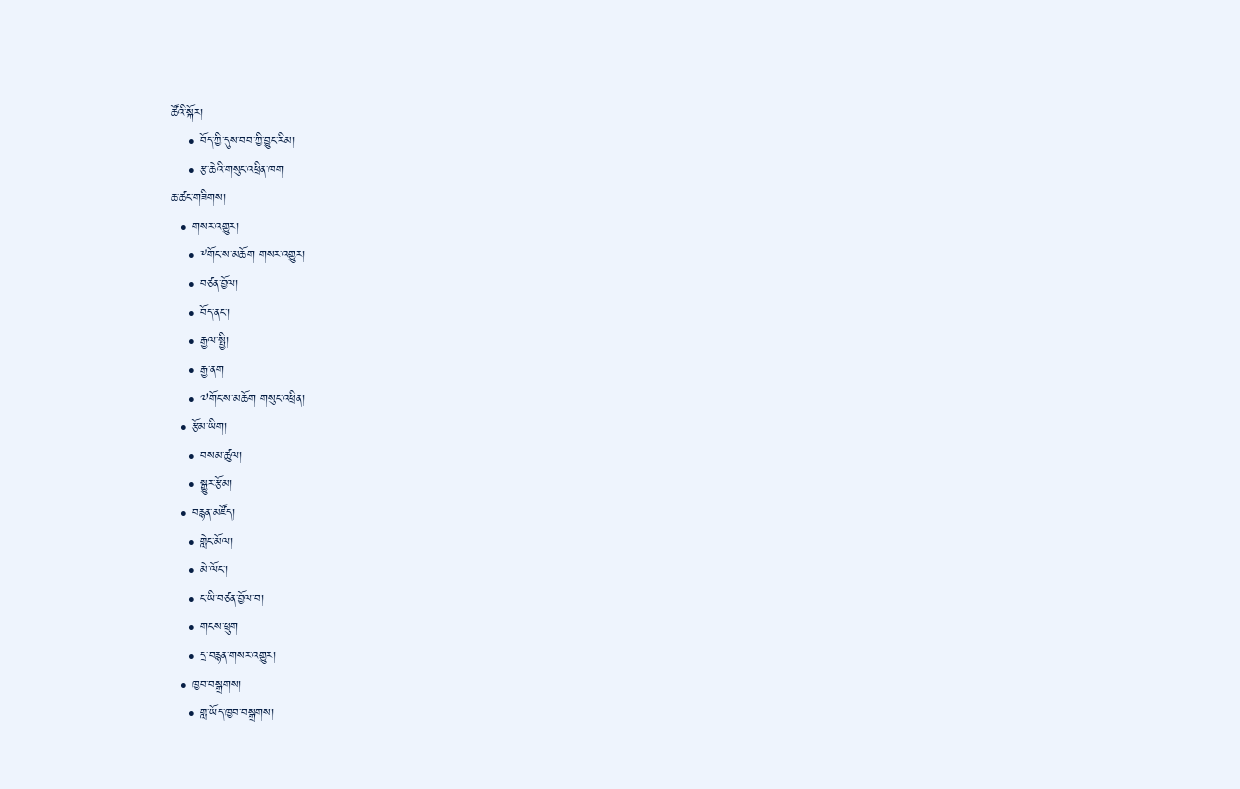ཚོའི་སྐོར།
    • བོད་ཀྱི་དུས་བབ་ཀྱི་བྱུང་རིམ།
    • རྩ་ཆེའི་གསུང་འཕྲིན་ཁག
ཆ་ཚང་གཟིགས།
  • གསར་འགྱུར།
    • ༸གོང་ས་མཆོག གསར་འགྱུར།
    • བཙན་བྱོལ།
    • བོད་ནང་།
    • རྒྱལ་སྤྱི།
    • རྒྱ་ནག
    • ༧གོང་ས་མཆོག གསུང་འཕྲིན།
  • རྩོམ་ཡིག།
    • བསམ་ཚུལ།
    • སྒྱུར་རྩོམ།
  • བརྙན་མཛོད།
    • གླེང་མོལ།
    • མེ་ལོང་།
    • ང་ཡི་བཙན་བྱོལ་བ།
    • གངས་ཕྲུག
    • དྲ་བརྙན་གསར་འགྱུར།
  • ཁྱབ་བསྒྲགས།
    • གླ་ཡོད་ཁྱབ་བསྒྲགས།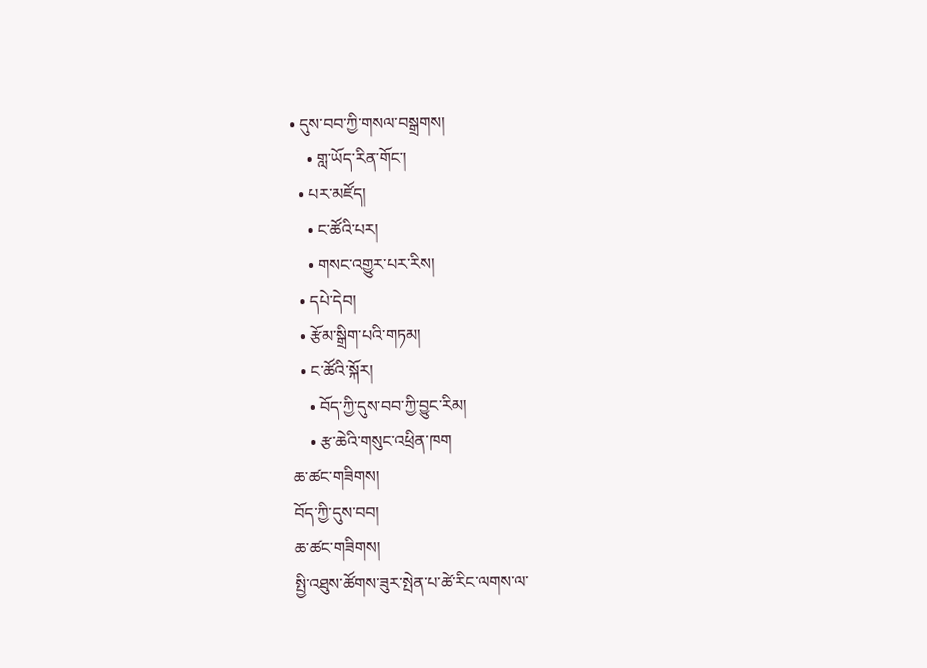• དུས་བབ་ཀྱི་གསལ་བསྒྲགས།
    • གླ་ཡོད་རིན་གོང་།
  • པར་མཛོད།
    • ང་ཚོའི་པར།
    • གསང་འགྱུར་པར་རིས།
  • དཔེ་དེབ།
  • རྩོམ་སྒྲིག་པའི་གཏམ།
  • ང་ཚོའི་སྐོར།
    • བོད་ཀྱི་དུས་བབ་ཀྱི་བྱུང་རིམ།
    • རྩ་ཆེའི་གསུང་འཕྲིན་ཁག
ཆ་ཚང་གཟིགས།
བོད་ཀྱི་དུས་བབ།
ཆ་ཚང་གཟིགས།
སྤྱི་འཐུས་ཚོགས་ཟུར་སྤེན་པ་ཚེ་རིང་ལགས་ལ་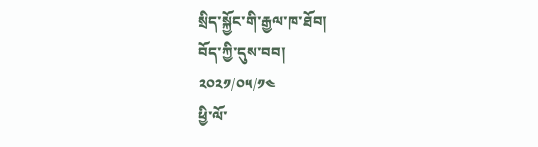སྲིད་སྐྱོང་གི་རྒྱལ་ཁ་ཐོབ།
བོད་ཀྱི་དུས་བབ།
༢༠༢༡/༠༥/༡༤
ཕྱི་ལོ་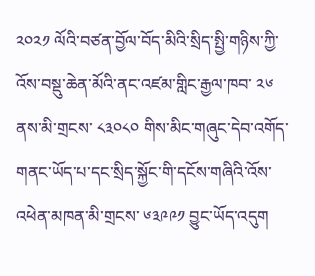༢༠༢༡ ལོའི་བཙན་བྱོལ་བོད་མིའི་སྲིད་སྤྱི་གཉིས་ཀྱི་འོས་བསྡུ་ཆེན་མོའི་ནང་འཛམ་གླིང་རྒྱལ་ཁབ་ ༢༦ ནས་མི་གྲངས་ ༨༣༠༨༠ གིས་མིང་གཞུང་དེབ་འགོད་གནང་ཡོད་པ་དང་སྲིད་སྐྱོང་གི་དངོས་གཞིའི་འོས་འཕེན་མཁན་མི་གྲངས་ ༦༣༩༩༡ བྱུང་ཡོད་འདུག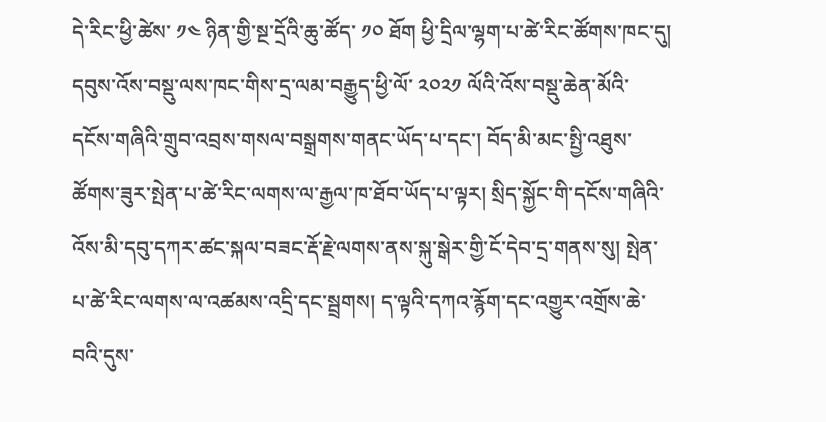དེ་རིང་ཕྱི་ཚེས་ ༡༤ ཉིན་གྱི་སྔ་དྲོའི་ཆུ་ཚོད་ ༡༠ ཐོག ཕྱི་དྲིལ་ལྷག་པ་ཚེ་རིང་ཚོགས་ཁང་དུ། དབུས་འོས་བསྡུ་ལས་ཁང་གིས་དྲ་ལམ་བརྒྱུད་ཕྱི་ལོ་ ༢༠༢༡ ལོའི་འོས་བསྡུ་ཆེན་མོའི་དངོས་གཞིའི་གྲུབ་འབྲས་གསལ་བསྒྲགས་གནང་ཡོད་པ་དང་། བོད་མི་མང་སྤྱི་འཐུས་ཚོགས་ཟུར་སྤེན་པ་ཚེ་རིང་ལགས་ལ་རྒྱལ་ཁ་ཐོབ་ཡོད་པ་ལྟར། སྲིད་སྐྱོང་གི་དངོས་གཞིའི་འོས་མི་དབུ་དཀར་ཚང་སྐལ་བཟང་རྡོ་རྗེ་ལགས་ནས་སྐུ་སྒེར་གྱི་ངོ་དེབ་དྲ་གནས་སུ། སྤེན་པ་ཚེ་རིང་ལགས་ལ་འཚམས་འདྲི་དང་སྦྲགས། ད་ལྟའི་དཀའ་རྙོག་དང་འགྱུར་འགྲོས་ཆེ་བའི་དུས་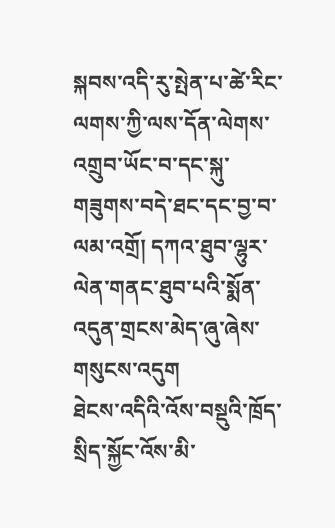སྐབས་འདི་རུ་སྤེན་པ་ཚེ་རིང་ལགས་ཀྱི་ལས་དོན་ལེགས་འགྲུབ་ཡོང་བ་དང་སྐུ་གཟུགས་བདེ་ཐང་དང་བྱ་བ་ལམ་འགྲོ། དཀའ་ཐུབ་ལྷུར་ལེན་གནང་ཐུབ་པའི་སྨོན་འདུན་གྲངས་མེད་ཞུ་ཞེས་གསུངས་འདུག
ཐེངས་འདིའི་འོས་བསྡུའི་ཁྲོད་སྲིད་སྐྱོང་འོས་མི་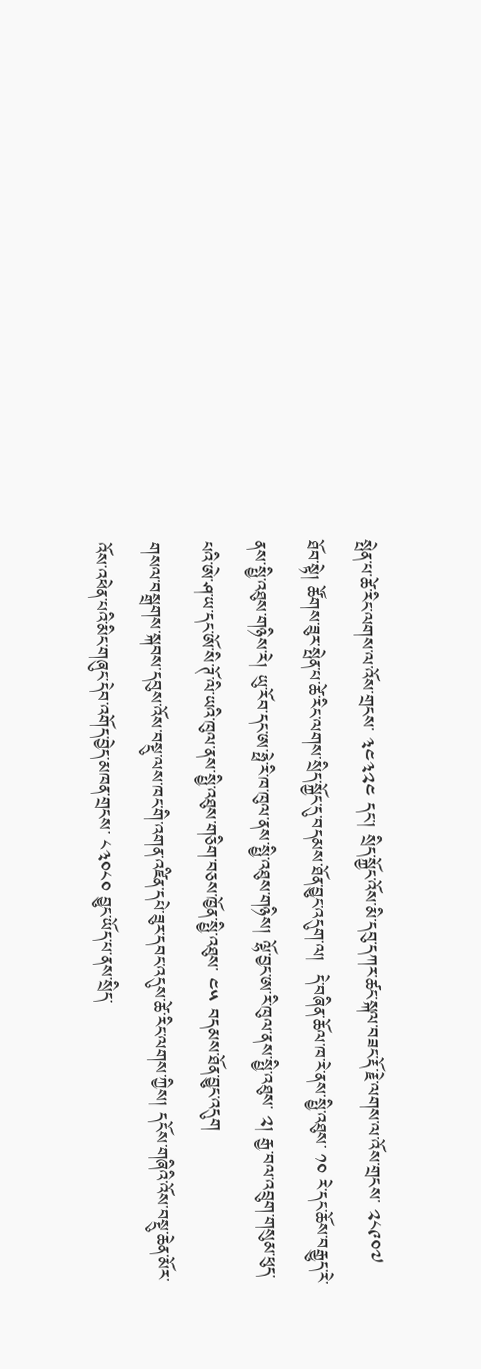སྤེན་པ་ཚེ་རིང་ལགས་ལ་འོས་གྲངས་ ༣༤༣༢༤ དང་། སྲིད་སྐྱོང་འོས་མི་དབུ་དཀར་ཚང་སྐལ་བཟང་རྡོ་རྗེ་ལགས་ལ་འོས་གྲངས་ ༢༨༩༠༧ ཐོབ་སྟེ། ཚོགས་ཟུར་སྤེན་པ་ཚེ་རིང་ལགས་སྲིད་སྐྱོང་དུ་བདམས་ཐོན་བྱུང་འདུག་ལ།  དེ་བཞིན་ཆོལ་ཁ་རེ་ནས་སྤྱི་འཐུས་ ༡༠ རེ་དང་ཆོས་བརྒྱུད་རེ་ནས་སྤྱི་འཐུས་གཉིས་རེ། ཡུ་རོབ་དང་ཨ་ཧྥེ་རི་ཁ་ཁུལ་ནས་སྤྱི་འཐུས་གཉིས། ལྷོ་བྱང་ཨ་རི་ཁུལ་ནས་སྤྱི་འཐུས་ ༢། རྒྱ་བལ་འབྲུག་གསུམ་ཕུད་པའི་ཨེ་ཤ་ཡ་དང་ཨོ་སི་ཊོ་ལི་ཡའི་ཁུལ་ནས་སྤྱི་འཐུས་གཅིག་བཅས་ཁྱོན་སྤྱི་འཐུས་ ༤༥ བདམས་ཐོན་བྱུང་འདུག
གསལ་བསྒྲགས་སྐབས་དབུས་འོས་བསྡུ་ལས་ཁང་གི་འགན་འཛིན་དཔེ་ཟུར་དབང་འདུས་ཚེ་རིང་ལགས་ཀྱིས། དངོས་གཞིའི་འོས་བསྡུ་ཆེན་མོར་འོས་འཕེན་པའི་མིང་གཞུང་དེབ་འགོད་བྱེད་མཁན་གྲངས་ ༨༣༠༨༠ བྱུང་ཡོད་པ་ནས་སྲིད་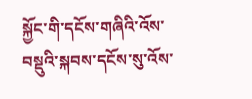སྐྱོང་གི་དངོས་གཞིའི་འོས་བསྡུའི་སྐབས་དངོས་སུ་འོས་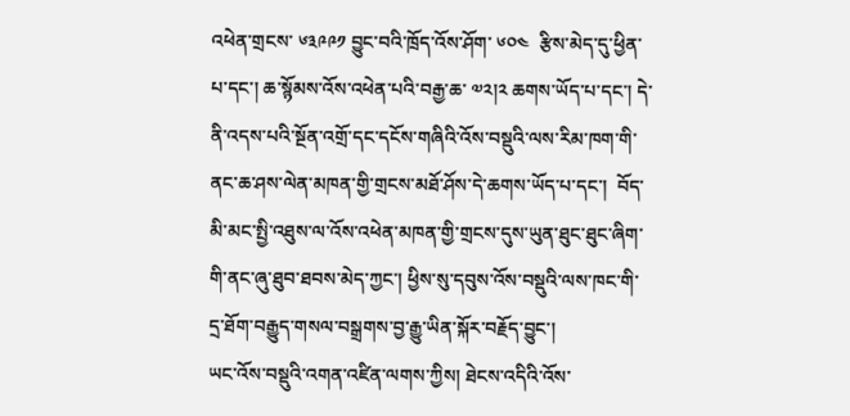འཕེན་གྲངས་ ༦༣༩༩༡ བྱུང་བའི་ཁྲོད་འོས་ཤོག་ ༦༠༤  རྩིས་མེད་དུ་ཕྱིན་པ་དང་། ཆ་སྙོམས་འོས་འཕེན་པའི་བརྒྱ་ཆ་ ༧༢།༢ ཆགས་ཡོད་པ་དང་། དེ་ནི་འདས་པའི་སྔོན་འགྲོ་དང་དངོས་གཞིའི་འོས་བསྡུའི་ལས་རིམ་ཁག་གི་ནང་ཆ་ཤས་ལེན་མཁན་གྱི་གྲངས་མཐོ་ཤོས་དེ་ཆགས་ཡོད་པ་དང་།  བོད་མི་མང་སྤྱི་འཐུས་ལ་འོས་འཕེན་མཁན་གྱི་གྲངས་དུས་ཡུན་ཐུང་ཐུང་ཞིག་གི་ནང་ཞུ་ཐུབ་ཐབས་མེད་ཀྱང་། ཕྱིས་སུ་དབུས་འོས་བསྡུའི་ལས་ཁང་གི་དྲ་ཐོག་བརྒྱུད་གསལ་བསྒྲགས་བྱ་རྒྱུ་ཡིན་སྐོར་བརྗོད་བྱུང་།
ཡང་འོས་བསྡུའི་འགན་འཛིན་ལགས་ཀྱིས། ཐེངས་འདིའི་འོས་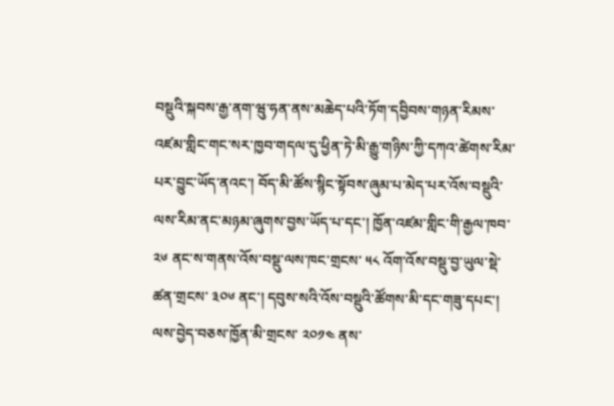བསྡུའི་སྐབས་རྒྱ་ནག་ཝུ་ཧན་ནས་མཆེད་པའི་ཏོག་དབྱིབས་གཉན་རིམས་འཛམ་གླིང་གང་སར་ཁྱབ་གདལ་དུ་ཕྱིན་ཏེ་མི་རྒྱུ་གཉིས་ཀྱི་དཀའ་ཚེགས་རིམ་པར་བྱུང་ཡོད་ནའང་། བོད་མི་ཚོས་སྙིང་སྟོབས་ཞུམ་པ་མེད་པར་འོས་བསྡུའི་ལས་རིམ་ནང་མཉམ་ཞུགས་བྱས་ཡོད་པ་དང་། ཁྱོན་འཛམ་གླིང་གི་རྒྱལ་ཁབ་ ༢༦ ནང་ས་གནས་འོས་བསྡུ་ལས་ཁང་གྲངས་ ༥༨ འོག་འོས་བསྡུ་བྱ་ཡུལ་སྡེ་ཚན་གྲངས་ ༣༠༦ ནང་། དབུས་སའི་འོས་བསྡུའི་ཚོགས་མི་དང་གཟུ་དཔང་། ལས་བྱེད་བཅས་ཁྱོན་མི་གྲངས་ ༢༠༡༤ ནས་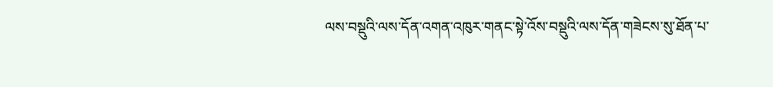ལས་བསྡུའི་ལས་དོན་འགན་འཁུར་གནང་སྟེ་འོས་བསྡུའི་ལས་དོན་གཟེངས་སུ་ཐོན་པ་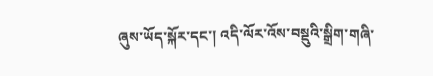ཞུས་ཡོད་སྐོར་དང་། འདི་ལོར་འོས་བསྡུའི་སྒྲིག་གཞི་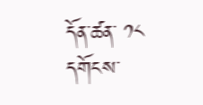དོན་ཚན་ ༡༨ དགོངས་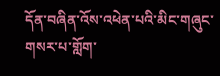དོན་བཞིན་འོས་འཕེན་པའི་མིང་གཞུང་གསར་པ་གློག་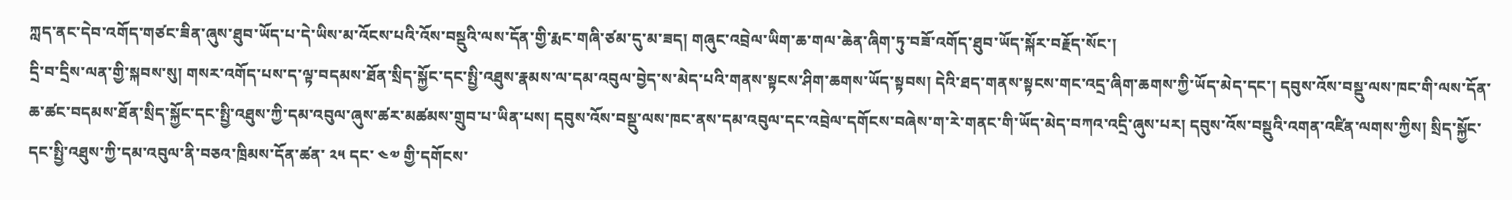ཀླད་ནང་དེབ་འགོད་གཙང་ཟིན་ཞུས་ཐུབ་ཡོད་པ་དེ་ཡིས་མ་འོངས་པའི་འོས་བསྡུའི་ལས་དོན་གྱི་རྨང་གཞི་ཙམ་དུ་མ་ཟད། གཞུང་འབྲེལ་ཡིག་ཆ་གལ་ཆེན་ཞིག་ཏུ་བཟོ་འགོད་ཐུབ་ཡོད་སྐོར་བརྗོད་སོང་།
དྲི་བ་དྲིས་ལན་གྱི་སྐབས་སུ། གསར་འགོད་པས་ད་ལྟ་བདམས་ཐོན་སྲིད་སྐྱོང་དང་སྤྱི་འཐུས་རྣམས་ལ་དམ་འབུལ་བྱེད་ས་མེད་པའི་གནས་སྟངས་ཤིག་ཆགས་ཡོད་སྟབས། དེའི་ཐད་གནས་སྟངས་གང་འདྲ་ཞིག་ཆགས་ཀྱི་ཡོད་མེད་དང་། དབུས་འོས་བསྡུ་ལས་ཁང་གི་ལས་དོན་ཆ་ཚང་བདམས་ཐོན་སྲིད་སྐྱོང་དང་སྤྱི་འཐུས་ཀྱི་དམ་འབུལ་ཞུས་ཚར་མཚམས་གྲུབ་པ་ཡིན་པས། དབུས་འོས་བསྡུ་ལས་ཁང་ནས་དམ་འབུལ་དང་འབྲེལ་དགོངས་བཞེས་ག་རེ་གནང་གི་ཡོད་མེད་བཀའ་འདྲི་ཞུས་པར། དབུས་འོས་བསྡུའི་འགན་འཛིན་ལགས་ཀྱིས། སྲིད་སྐྱོང་དང་སྤྱི་འཐུས་ཀྱི་དམ་འབུལ་ནི་བཅའ་ཁྲིམས་དོན་ཚན་ ༢༥ དང་ ༤༧ གྱི་དགོངས་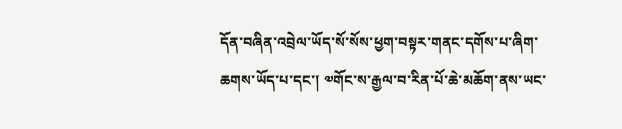དོན་བཞིན་འབྲེལ་ཡོད་སོ་སོས་ཕྱག་བསྟར་གནང་དགོས་པ་ཞིག་ཆགས་ཡོད་པ་དང་། ༧གོང་ས་རྒྱལ་བ་རིན་པོ་ཆེ་མཆོག་ནས་ཡང་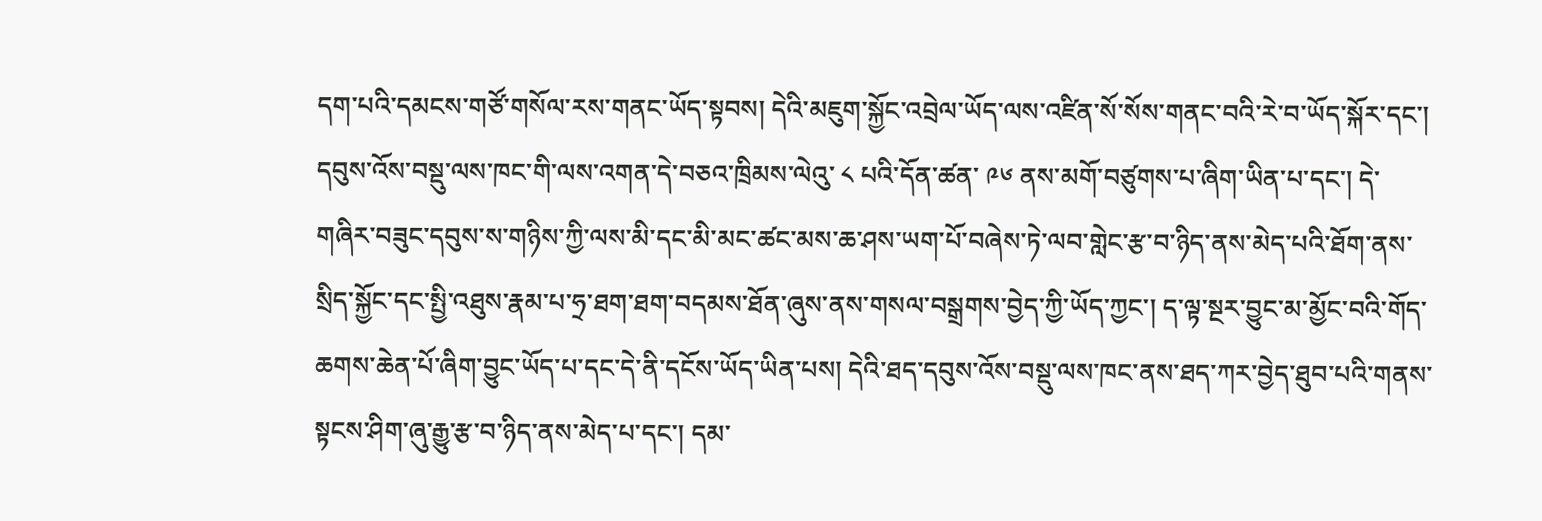དག་པའི་དམངས་གཙོ་གསོལ་རས་གནང་ཡོད་སྟབས། དེའི་མཇུག་སྐྱོང་འབྲེལ་ཡོད་ལས་འཛིན་སོ་སོས་གནང་བའི་རེ་བ་ཡོད་སྐོར་དང་། དབུས་འོས་བསྡུ་ལས་ཁང་གི་ལས་འགན་དེ་བཅའ་ཁྲིམས་ལེའུ་ ༨ པའི་དོན་ཚན་ ༩༦ ནས་མགོ་བཙུགས་པ་ཞིག་ཡིན་པ་དང་། དེ་གཞིར་བཟུང་དབུས་ས་གཉིས་ཀྱི་ལས་མི་དང་མི་མང་ཚང་མས་ཆ་ཤས་ཡག་པོ་བཞེས་ཏེ་ལབ་གླེང་རྩ་བ་ཉིད་ནས་མེད་པའི་ཐོག་ནས་སྲིད་སྐྱོང་དང་སྤྱི་འཐུས་རྣམ་པ་ཧྲ་ཐག་ཐག་བདམས་ཐོན་ཞུས་ནས་གསལ་བསྒྲགས་བྱེད་ཀྱི་ཡོད་ཀྱང་། ད་ལྟ་སྔར་བྱུང་མ་མྱོང་བའི་གོད་ཆགས་ཆེན་པོ་ཞིག་བྱུང་ཡོད་པ་དང་དེ་ནི་དངོས་ཡོད་ཡིན་པས། དེའི་ཐད་དབུས་འོས་བསྡུ་ལས་ཁང་ནས་ཐད་ཀར་བྱེད་ཐུབ་པའི་གནས་སྟངས་ཤིག་ཞུ་རྒྱུ་རྩ་བ་ཉིད་ནས་མེད་པ་དང་། དམ་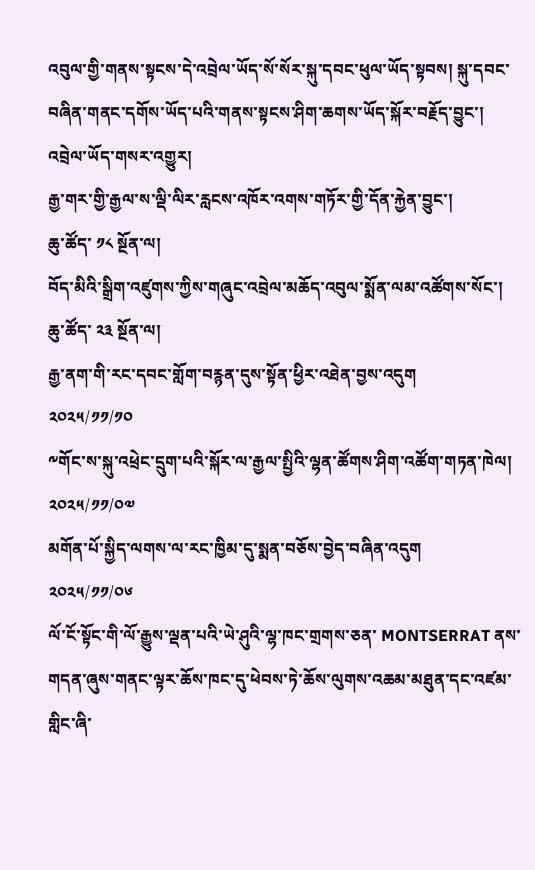འབུལ་གྱི་གནས་སྟངས་དེ་འབྲེལ་ཡོད་སོ་སོར་སྐུ་དབང་ཕུལ་ཡོད་སྟབས། སྐུ་དབང་བཞིན་གནང་དགོས་ཡོད་པའི་གནས་སྟངས་ཤིག་ཆགས་ཡོད་སྐོར་བརྗོད་བྱུང་།
འབྲེལ་ཡོད་གསར་འགྱུར།
རྒྱ་གར་གྱི་རྒྱལ་ས་ལྡི་ལིར་རླངས་འཁོར་འགས་གཏོར་གྱི་དོན་རྐྱེན་བྱུང་།
ཆུ་ཚོད་ ༡༨ སྔོན་ལ།
བོད་མིའི་སྒྲིག་འཛུགས་ཀྱིས་གཞུང་འབྲེལ་མཆོད་འབུལ་སྨོན་ལམ་འཚོགས་སོང་།
ཆུ་ཚོད་ ༢༣ སྔོན་ལ།
རྒྱ་ནག་གི་རང་དབང་གློག་བརྙན་དུས་སྟོན་ཕྱིར་འཐེན་བྱས་འདུག
༢༠༢༥/༡༡/༡༠
༸གོང་ས་སྐུ་འཕྲེང་དྲུག་པའི་སྐོར་ལ་རྒྱལ་སྤྱིའི་ལྷན་ཚོགས་ཤིག་འཚོག་གཏན་ཁེལ།
༢༠༢༥/༡༡/༠༧
མགོན་པོ་སྐྱིད་ལགས་ལ་རང་ཁྱིམ་དུ་སྨན་བཅོས་བྱེད་བཞིན་འདུག
༢༠༢༥/༡༡/༠༦
ལོ་ངོ་སྟོང་གི་ལོ་རྒྱུས་ལྡན་པའི་ཡེ་ཤུའི་ལྷ་ཁང་གྲགས་ཅན་ MONTSERRAT ནས་གདན་ཞུས་གནང་ལྟར་ཆོས་ཁང་དུ་ཕེབས་ཏེ་ཆོས་ལུགས་འཆམ་མཐུན་དང་འཛམ་གླིང་ཞི་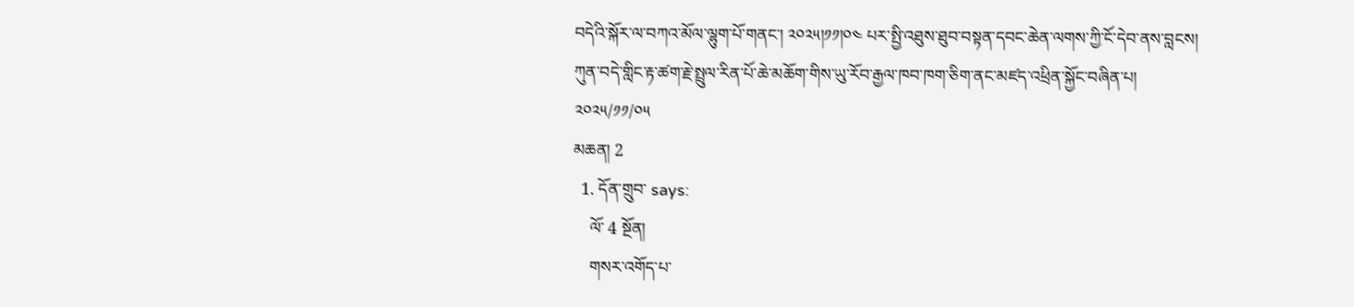བདེའི་སྐོར་ལ་བཀའ་མོལ་ལྷུག་པོ་གནང་། ༢༠༢༥།༡༡།༠༤ པར་སྤྱི་འཐུས་ཐུབ་བསྟན་དབང་ཆེན་ལགས་ཀྱི་ངོ་དེབ་ནས་བླངས།
ཀུན་བདེ་གླིང་རྟ་ཚག་རྗེ་སྤྲུལ་རིན་པོ་ཆེ་མཆོག་གིས་ཡུ་རོབ་རྒྱལ་ཁབ་ཁག་ཅིག་ནང་མཛད་འཕྲིན་སྐྱོང་བཞིན་པ།
༢༠༢༥/༡༡/༠༥
མཆན། 2
  1. དོན་གྲུབ་ says:
    ལོ་ 4 སྔོན།
    གསར་འགོད་པ་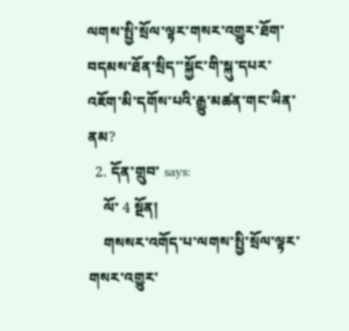ལགས་སྤྱི་སྲོལ་ལྟར་གསར་འགྱུར་ཐོག་བདམས་ཐོན་སྲིད་་སྐྱོང་གི་སྐུ་དཔར་འཇོག་མི་དགོས་པའི་རྒྱུ་མཚན་གང་ཡིན་ནམ?
  2. དོན་གྲུབ་ says:
    ལོ་ 4 སྔོན།
    གསསར་འགོད་པ་ལགས་སྤྱི་སྲོལ་ལྟར་གསར་འགྱུར་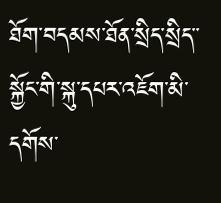ཐོག་བདམས་ཐོན་སྲིད་སྲིད་་སྐྱོང་གི་སྐུ་དཔར་འཇོག་མི་དགོས་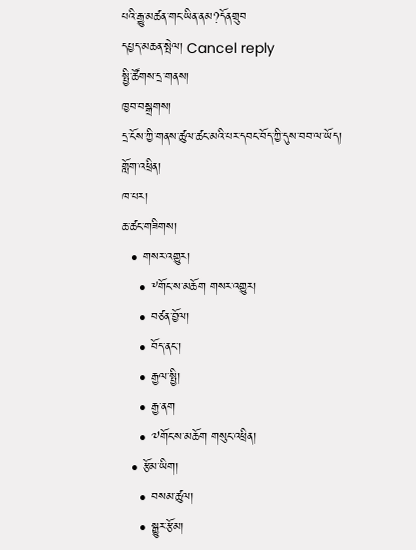པའི་རྒྱུ་མཚན་གང་ཡིན་ནམ?དོནགྲུབ
དཔྱད་མཆན་སྤེལ། Cancel reply
སྤྱི་ཚོགས་དྲ་གནས།
ཁྱབ་བསྒྲགས།
དྲ་ངོས་ཀྱི་གནས་ཚུལ་ཚང་མའི་པར་དབང་བོད་ཀྱི་དུས་བབ་ལ་ཡོད།
གློག་འཕྲིན།
ཁ་པར།
ཆ་ཚང་གཟིགས།
  • གསར་འགྱུར།
    • ༸གོང་ས་མཆོག གསར་འགྱུར།
    • བཙན་བྱོལ།
    • བོད་ནང་།
    • རྒྱལ་སྤྱི།
    • རྒྱ་ནག
    • ༧གོང་ས་མཆོག གསུང་འཕྲིན།
  • རྩོམ་ཡིག།
    • བསམ་ཚུལ།
    • སྒྱུར་རྩོམ།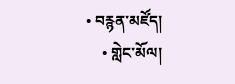• བརྙན་མཛོད།
    • གླེང་མོལ།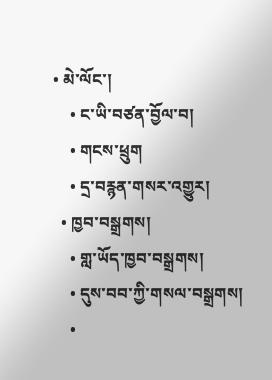• མེ་ལོང་།
    • ང་ཡི་བཙན་བྱོལ་བ།
    • གངས་ཕྲུག
    • དྲ་བརྙན་གསར་འགྱུར།
  • ཁྱབ་བསྒྲགས།
    • གླ་ཡོད་ཁྱབ་བསྒྲགས།
    • དུས་བབ་ཀྱི་གསལ་བསྒྲགས།
    •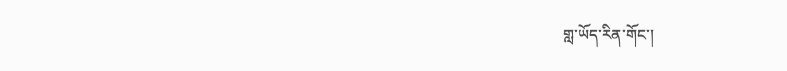གླ་ཡོད་རིན་གོང་།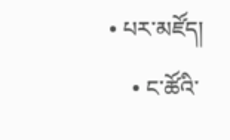• པར་མཛོད།
    • ང་ཚོའི་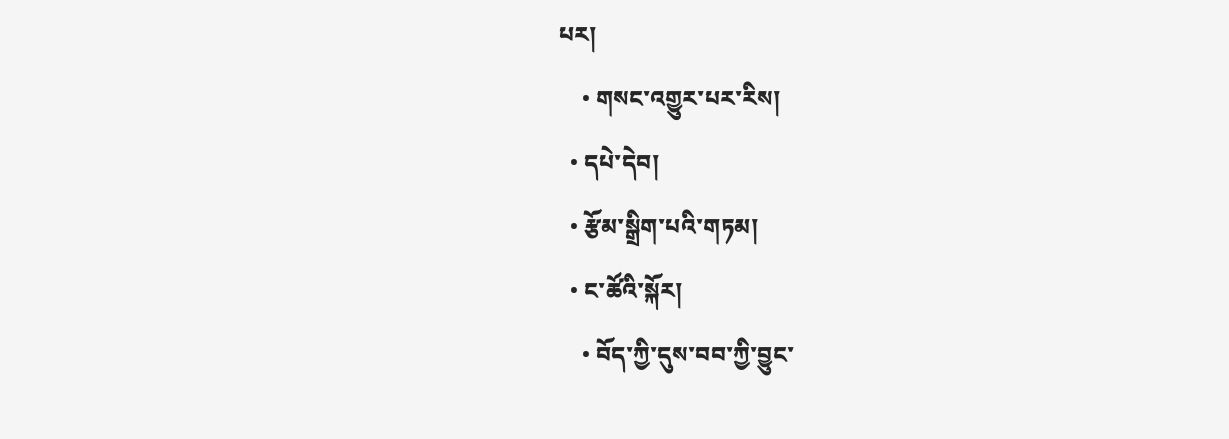པར།
    • གསང་འགྱུར་པར་རིས།
  • དཔེ་དེབ།
  • རྩོམ་སྒྲིག་པའི་གཏམ།
  • ང་ཚོའི་སྐོར།
    • བོད་ཀྱི་དུས་བབ་ཀྱི་བྱུང་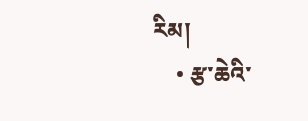རིམ།
    • རྩ་ཆེའི་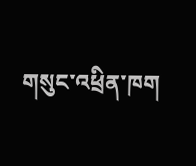གསུང་འཕྲིན་ཁག